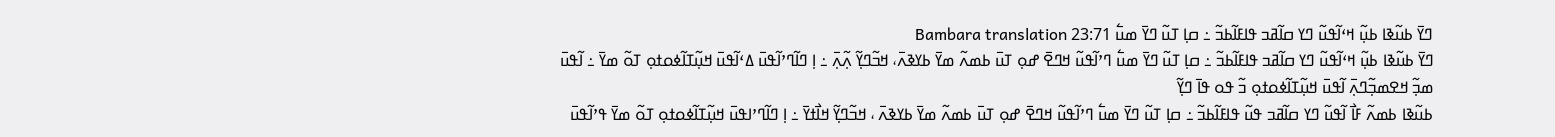ߣߌ߫ ߕߎ߬ߢߊ ߕߎ߲߬ ߞߵߊ߬ߟߎ߬ ߣߌ ߛߊ߬ߥߏ ߟߊߓߊ߬ߕߏ߬ ߸ ߛߊ߲ ߠߎ߬ ߣߌ߫ ߘߎ߱ 23:71 Bambara translation
ߣߌ߫ ߕߎ߬ߢߊ ߕߎ߲߬ ߞߵߊ߬ߟߎ߬ ߣߌ ߛߊ߬ߥߏ ߟߊߓߊ߬ߕߏ߬ ߸ ߛߊ߲ ߠߎ߬ ߣߌ߫ ߘߎ߱ ߣߴߊ߬ߟߎ߬ ߞߣߐ߫ ߝߋ߲ ߠߎ߫ ߕߘߍ߬ ߘߌ߫ ߕߌߢߍ߫، ߞߏ߬ߣߌ߲߬ ߍ߲߬ߍ߲߫ ߸ ߊ߲ ߣߊ߬ߣߴߊ߬ߟߎ߫ ߡߵߊ߬ߟߎ߫ ߞߎ߲߬ߠߊ߬ߦߋߙߋ߲ ߠߋ߬ ߘߌ߫ ߸ ߊ߬ߟߎ߫ ߘߏ߲߬ ߞߐߘߏ߲߬ߣߍ߲߫ ߊ߬ߟߎ߫ ߞߎ߲߬ߠߊ߬ߦߋߙߋ߲ ߏ߬ ߟߋ ߟߊ߫ ߣߌ߲߬
ߕߎ߬ߢߊ ߕߘߍ߬ ߓߊ߯ ߊ߬ߟߎ߬ ߣߌ ߛߊ߬ߥߏ ߟߎ߬ ߟߊߓߊ߬ߕߏ߬ ߸ ߛߊ߲ ߠߎ߬ ߣߌ߫ ߘߎ߱ ߣߴߊ߬ߟߎ߬ ߞߣߐ߫ ߝߋ߲ ߠߎ߫ ߕߘߍ߬ ߘߌ߫ ߕߌߢߍ߫ ، ߞߏ߬ߣߌ߲߬ ߞߊ߯ߙߌ߫ ߸ ߊ߲ ߣߊ߬ߣߴߊߟߎ߫ ߞߎ߲߬ߠߊ߬ߦߋߙߋ߲ ߠߋ߬ ߘߌ߫ ߟߴߊ߬ߟߎ߫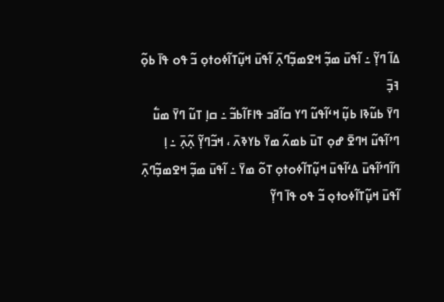ߡߊ߬ ߣߌ߲߬ ߸ ߊ߬ߟߎ߫ ߘߏ߲߬ ߞߐߘߏ߲߬ߣߍ߲߫ ߊ߬ߟߎ߫ ߞߎ߲߬ߠߊ߬ߦߋߙߋ߲ ߏ߬ ߟߋ ߟߊ߫ ߕߋ߲߬ ߔߏ߲߫
ߣߌ߫ ߕߎ߬ߢߊ ߕߎ߲߬ ߞߵߊ߬ߟߎ߬ ߣߌ ߛߊ߬ߥߏ ߟߊߓߊ߬ߕߏ߬ ߸ ߛߊ߲ ߠߎ߬ ߣߌ߫ ߘߎ߱ ߣߴߊ߬ߟߎ߬ ߞߣߐ߫ ߝߋ߲ ߠߎ߫ ߕߘߍ߬ ߘߌ߫ ߕߌߢߍ߫ ، ߞߏ߬ߣߌ߲߬ ߍ߲߬ߍ߲߫ ߸ ߊ߲ ߣߊ߬ߣߴߊ߬ߟߎ߫ ߡߵߊ߬ߟߎ߫ ߞߎ߲߬ߠߊ߬ߦߋߙߋ߲ ߠߋ߬ ߘߌ߫ ߸ ߊ߬ߟߎ߫ ߘߏ߲߬ ߞߐߘߏ߲߬ߣߍ߲߫ ߊ߬ߟߎ߫ ߞߎ߲߬ߠߊ߬ߦߋߙߋ߲ ߏ߬ ߟߋ ߟߊ߫ ߣߌ߲߬